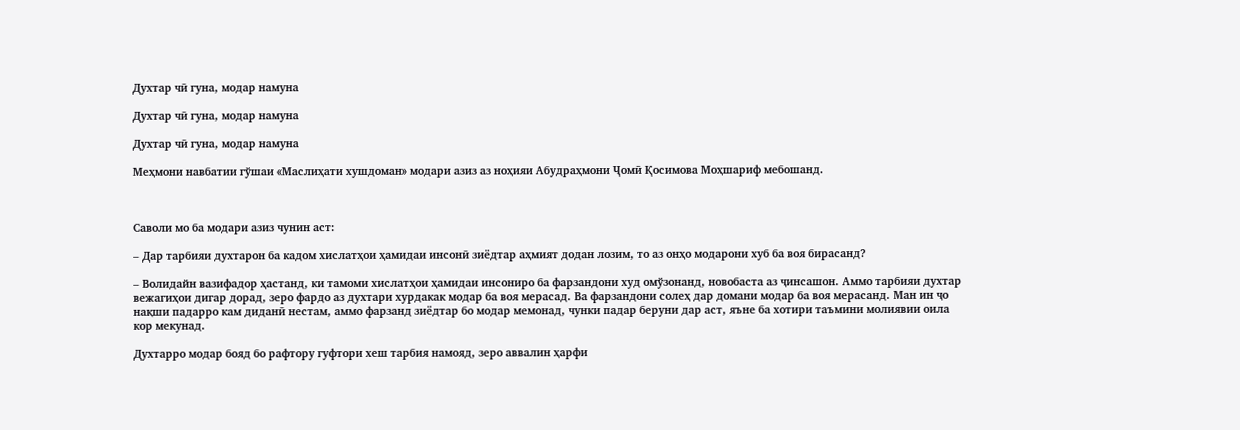Духтар чӣ гуна, модар намуна

Духтар чӣ гуна, модар намуна

Духтар чӣ гуна, модар намуна

Меҳмони навбатии гўшаи «Маслиҳати хушдоман» модари азиз аз ноҳияи Абудраҳмони Ҷомӣ Қосимова Моҳшариф мебошанд.



Саволи мо ба модари азиз чунин аст:

– Дар тарбияи духтарон ба кадом хислатҳои ҳамидаи инсонӣ зиёдтар аҳмият додан лозим, то аз онҳо модарони хуб ба воя бирасанд?

– Волидайн вазифадор ҳастанд, ки тамоми хислатҳои ҳамидаи инсониро ба фарзандони худ омўзонанд, новобаста аз ҷинсашон. Аммо тарбияи духтар вежагиҳои дигар дорад, зеро фардо аз духтари хурдакак модар ба воя мерасад. Ва фарзандони солеҳ дар домани модар ба воя мерасанд. Ман ин ҷо нақши падарро кам диданӣ нестам, аммо фарзанд зиёдтар бо модар мемонад, чунки падар беруни дар аст, яъне ба хотири таъмини молиявии оила кор мекунад.

Духтарро модар бояд бо рафтору гуфтори хеш тарбия намояд, зеро аввалин ҳарфи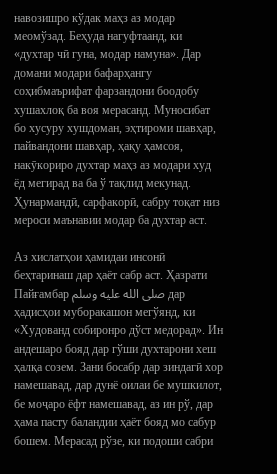навозишро кўдак маҳз аз модар меомўзад. Беҳуда нагуфтаанд, ки «духтар чӣ гуна, модар намуна». Дар домани модари бафарҳангу соҳибмаърифат фарзандони боодобу хушахлоқ ба воя мерасанд. Муносибат бо хусуру хушдоман, эҳтироми шавҳар, пайвандони шавҳар, ҳақу ҳамсоя, накӯкориро духтар маҳз аз модари худ ёд мегирад ва ба ў тақлид мекунад. Ҳунармандӣ, сарфакорӣ, сабру тоқат низ мероси маънавии модар ба духтар аст.

Аз хислатҳои ҳамидаи инсонӣ беҳтаринаш дар ҳаёт сабр аст. Ҳазрати Пайғамбар صلى الله عليه وسلم дар ҳадисҳои муборакашон мегўянд, ки «Худованд собиронро дўст медорад». Ин андешаро бояд дар гўши духтарони хеш ҳалқа созем. Зани босабр дар зиндагӣ хор намешавад, дар дунё оилаи бе мушкилот, бе моҷаро ёфт намешавад, аз ин рў, дар ҳама пасту баландии ҳаёт бояд мо сабур бошем. Мерасад рўзе, ки подоши сабри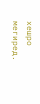хешро мегиред.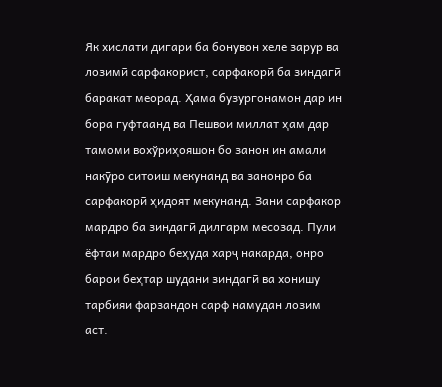Як хислати дигари ба бонувон хеле зарур ва лозимӣ сарфакорист, сарфакорӣ ба зиндагӣ баракат меорад. Ҳама бузургонамон дар ин бора гуфтаанд ва Пешвои миллат ҳам дар тамоми вохўриҳояшон бо занон ин амали накӯро ситоиш мекунанд ва занонро ба сарфакорӣ ҳидоят мекунанд. Зани сарфакор мардро ба зиндагӣ дилгарм месозад. Пули ёфтаи мардро беҳуда харҷ накарда, онро барои беҳтар шудани зиндагӣ ва хонишу тарбияи фарзандон сарф намудан лозим аст.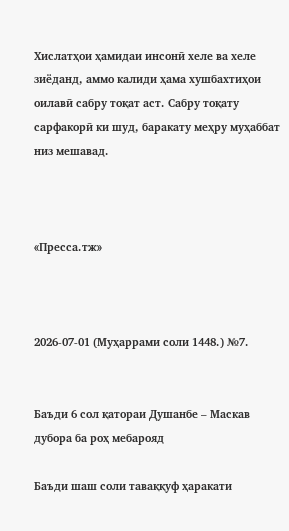Хислатҳои ҳамидаи инсонӣ хеле ва хеле зиёданд, аммо калиди ҳама хушбахтиҳои оилавӣ сабру тоқат аст. Сабру тоқату сарфакорӣ ки шуд, баракату меҳру муҳаббат низ мешавад.



«Пресса.тж»



2026-07-01 (Муҳаррами соли 1448.) №7.


Баъди 6 сол қатораи Душанбе – Маскав дубора ба роҳ мебарояд

Баъди шаш соли таваққуф ҳаракати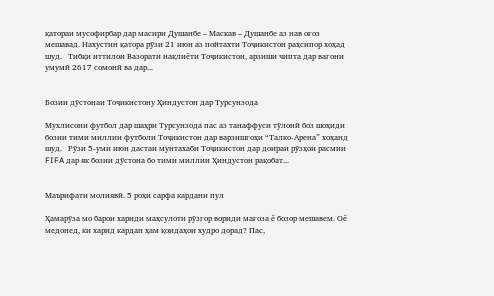қатораи мусофирбар дар масири Душанбе – Маскав – Душанбе аз нав оғоз мешавад. Нахустин қатора рӯзи 21 июн аз пойтахти Тоҷикистон раҳсипор хоҳад шуд.   Тибқи иттилои Вазорати нақлиёти Тоҷикистон, арзиши чипта дар вагони умумӣ 2617 сомонӣ ва дар...


Бозии дӯстонаи Тоҷикистону Ҳиндустон дар Турсунзода

Мухлисони футбол дар шаҳри Турсунзода пас аз танаффуси тӯлонӣ боз шоҳиди бозии тими миллии футболи Тоҷикистон дар варзишгоҳи “Талко-Арена” хоҳанд шуд.   Рӯзи 5-уми июн дастаи мунтахаби Тоҷикистон дар доираи рӯзҳои расмии FIFA дар як бозии дӯстона бо тими миллии Ҳиндустон рақобат...


Маърифати молиявӣ. 5 роҳи сарфа кардани пул

Ҳамарӯза мо барои хариди маҳсулоти рӯзгор вориди мағоза ё бозор мешавем. Оё медонед, ки харид кардан ҳам қоидаҳои худро дорад? Пас,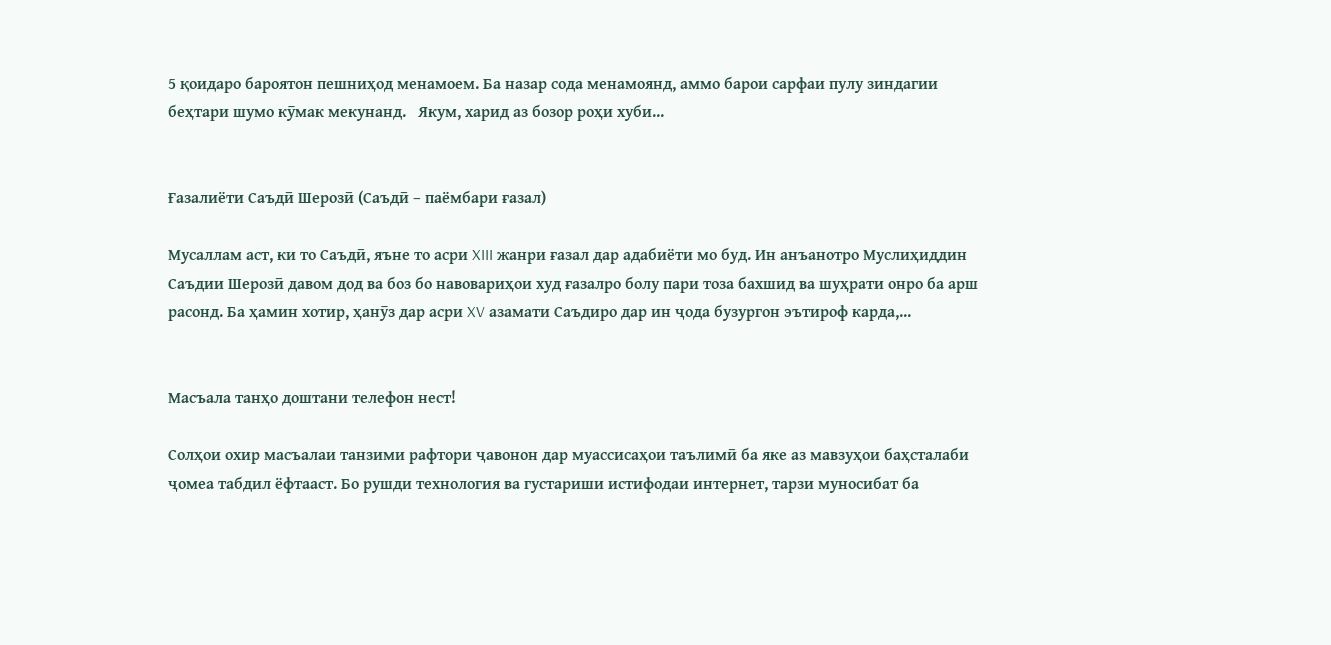5 қоидаро бароятон пешниҳод менамоем. Ба назар сода менамоянд, аммо барои сарфаи пулу зиндагии беҳтари шумо кӯмак мекунанд.   Якум, харид аз бозор роҳи хуби...


Ғазалиёти Саъдӣ Шерозӣ (Саъдӣ – паёмбари ғазал)

Мусаллам аст, ки то Саъдӣ, яъне то асри XIII жанри ғазал дар адабиёти мо буд. Ин анъанотро Муслиҳиддин Саъдии Шерозӣ давом дод ва боз бо навовариҳои худ ғазалро болу пари тоза бахшид ва шуҳрати онро ба арш расонд. Ба ҳамин хотир, ҳанӯз дар асри XV азамати Саъдиро дар ин ҷода бузургон эътироф карда,...


Масъала танҳо доштани телефон нест!

Солҳои охир масъалаи танзими рафтори ҷавонон дар муассисаҳои таълимӣ ба яке аз мавзуҳои баҳсталаби ҷомеа табдил ёфтааст. Бо рушди технология ва густариши истифодаи интернет, тарзи муносибат ба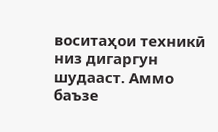воситаҳои техникӣ низ дигаргун шудааст. Аммо баъзе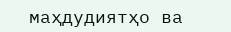маҳдудиятҳо ва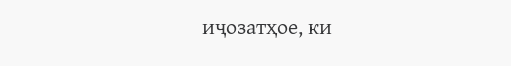иҷозатҳое, ки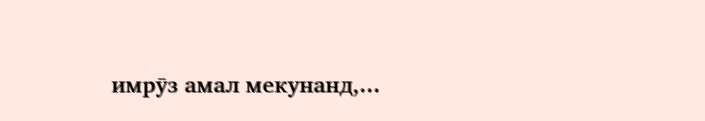имрӯз амал мекунанд,...